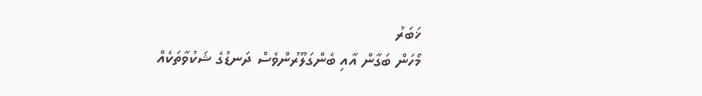ޚަބަރު
މޯހަން ބަގާން އާއި ބެންގަލޫރުންވެސް ދަނޑުގެ ޝަކުވާތަކެއް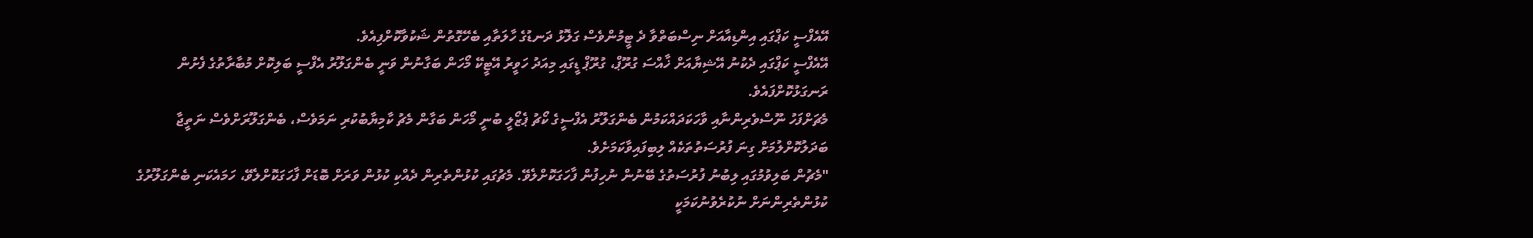އޭއެފްސީ ކަޕްގައި އިންޑިއާއަށް ނިސްބަތްވާ ދެ ޓީމުންވެސް ގަލޮޅު ދަނޑުގެ ހާލަތާއި ބެހޭގޮތުން ޝަކުވާކޮށްފިއެވެ.
އޭއެފްސީ ކަޕްގައި ދެކުނު އޭޝިޔާއަށް ޚާއްސަ ގުރޫޕް، ގުރޫޕް ޑީގައި މިއަދު ހަވީރު އޭޓީކޭ މޯހަން ބަގާނުން ވަނީ ބެންގަލޫރު އެފްސީ ބަލިކޮށް މުބާރާތުގެ ފެށުން ރަނގަޅުކޮށްފައެވެ.
މެޗަށްފަހު ނޫސްވެރިންނާއި ވާހަކަދައްކަމުން ބެންގަލޫރު އެފްސީގެ ކޯޗު ޕެޒޯލީ ބުނީ މޯހަން ބަގާން މެޗު ކާމިޔާބުކުރި ނަމަވެސް، ބެންގަލޫރަށްވެސް ނަތީޖާ ބަދަލުކޮށްލުމަށް ގިނަ ފުރުސަތުތަކެއް ލިބިފައިވާކަމަށެވެ.
"މެޗުން ބަލިވުމުގައި ލިބުނު ފުރުސަތުގެ ބޭނުން ނުހިފުން ފާހަގަކޮށްލެވޭ. މެޗުގައި ކުޅުންތެރިން ދެއްކި ކުޅުން ވަރަށް ބޮޑަށް ފާހަގަކޮށްލެވޭ، ހަމައެކަނި ބެންގަލޫރުގެ ކުޅުންތެރިންނަށް ނުކުރެވުނުކަމަކީ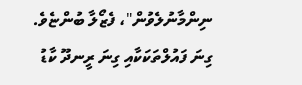ނިންމާނުލެވުން"، ފެޒޯލާ ބުންޏެވެ.
ގިނަ ފައުލްތަކަކާއި ގިނަ ރީނދޫ ކާޑު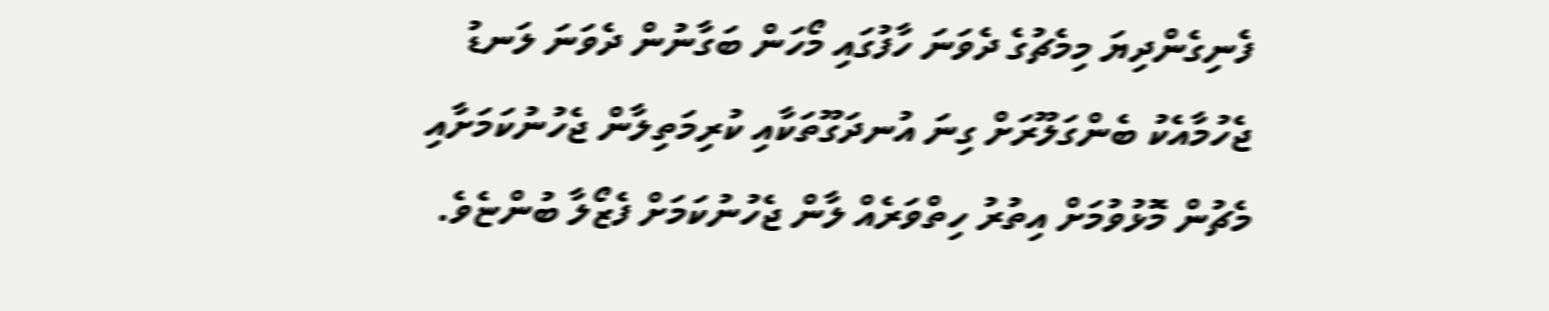ފެނިގެންދިޔަ މިމެޗުގެ ދެވަނަ ހާފުގައި މޯހަން ބަގާނުން ދެވަނަ ލަނޑު ޖެހުމާއެކު ބެންގަލޫރަށް ގިނަ އުނދަގޫތަކާއި ކުރިމަތިލާން ޖެހުނުކަމަށާއި މެޗުން މޮޅުވުމަށް އިތުރު ހިތްވަރެއް ލާން ޖެހުނުކަމަށް ފެޒޯލާ ބުންޏެވެ.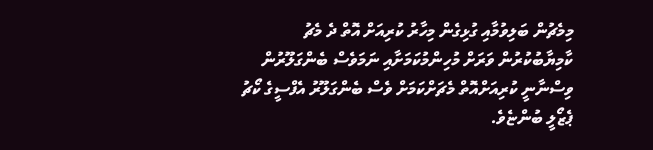މިމެޗުން ބަލިވުމާއި ގުޅިގެން މިހާރު ކުރިއަށް އޮތް ދެ މެޗު ކާމިޔާބުކުރުން ވަރަށް މުހިންމުކަމަށާއި ނަމަވެސް ބެންގަލޫރުން ވިސްނާނީ ކުރިއަށްއޮތް މެޗަށްކަމަށް ވެސް ބެންގަލޫރު އެފްސީގެ ކޯޗު ޕެޒޯލީ ބުންޏެވެ.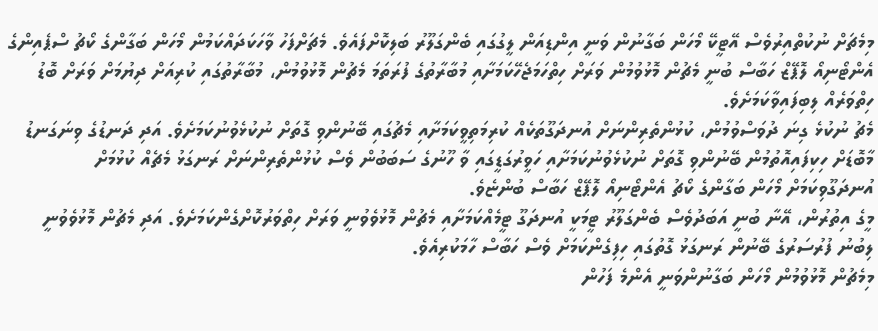މިމެޗަށް ނުކުތްއިރުވެސް އޭޓީކޭ މޯހަން ބަގާނުން ވަނީ އިންޑިއަން ލީގުގައި ބެންގަލޫރު ބަލިކޮށްފައެވެ. މެޗަށްފަހު ވާހަކަދައްކަމުން މޯހަން ބަގާންގެ ކޯޗު ސްޕެއިންގެ އެންޓޯނިއޯ ލޮޕޭޒް ހަބާސް ބުނީ މެޗުން މޮޅުވުމުން ވަރަށް ހިތްހަމަޖެހޭކަމަށާއި މުބާރާތުގެ ފުރަތަމަ މެޗުން މޮޅުވުމުން، މުބާރާތުގައި ކުރިއަށް ދިޔުމަށް ވަރަށް ބޮޑު ހިތްވަރެއް ލިބިފައިވާކަމަށެވެ.
މެޗު ނުކުޅެ ގިނަ ދުވަސްވުމުން، ކުޅުންތެރިންނަށް އުނދަގޫތަކެއް ކުރިމަތިވީކަމަށާއި މެޗުގައި ބޭނުންވި ގޮތަށް ނުކުޅެވުނުކަމަށެވެ. އަދި ދަނޑުގެ ވިނަގަނޑު މާބޮޑަށް ހިކިފައިއޮތުމުން ބޭނުންވި ގޮތަށް ނުކުޅެވުނުކަމަށާއި ހަވީރުގަޑީގައި ވާ ހޫނުގެ ސަބަބުން ވެސް ކުޅުންތެރިންނަށް ރަނގަޅު މެޗެއް ކުޅުމަށް އުނދަގޫވިކަމަށް މޯހަން ބަގާންގެ ކޯޗު އެންޓޯނިއޯ ލޮޕޭޒް ހަބާސް ބުންޏެވެ.
މީގެ އިތުރުން، އޭނާ ބުނީ އަބަދުވެސް ބެންގަލޫރު ޓީމަކީ އުނދަގޫ ޓީމެއްކަމަށާއި މެޗުން މޮޅުވެވުނީ ވަރަށް ހިތްވަރުކޮށްގެންކަމަށެވެ. އަދި މެޗުން މޮޅުވެވުނީ ލިބުނު ފުރުސަރުގެ ބޭނުން ރަނގަޅު ގޮތުގައި ހިފިގެންކަމަށް ވެސް ހަބާސް ހާމަކުރިއެވެ.
މިމެޗުން މޮޅުވުމުން މޯހަން ބަގާނުންވަނީ އެންމެ ފަހުން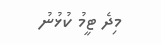މިދެ ޓީމު ކުޅުނު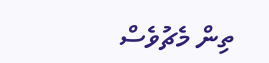ތިން މެޗުވެސް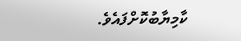ކާމިޔާބުކޮށްފައެވެ.